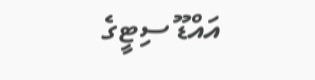އައްޑޫ ސިޓީގެ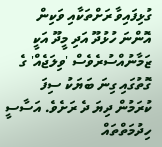ގުޅިފައިވާ ރަށްތަކާއި ވަކިން އޮންނަ ހުޅުދޫ އަދި މީދޫ އަކީ ޒަމާނުއްސުރެވެސް 'ވިލަޖެއް' ގެ ގޮތުގައި ގިނަ ބަޔަކު ސިފަ ކުރަމުން ދިޔަ ދެ ރަށެވެ. އަސާސީ ހިދުމަތްތައް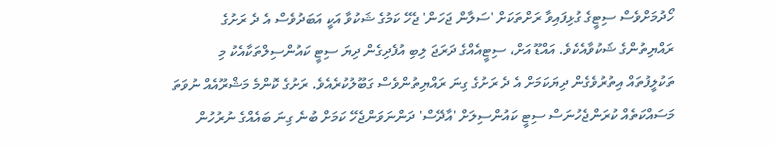ހޯދުމަށްވެސް ސިޓީގެ ގުޅިފައިވާ ރަށްތަކަށް 'ސަލާން ޖަހަން' ޖެހޭ ކަމުގެ ޝަކުވާ އަކީ އަބަދުވެސް އެ ދެ ރަށުގެ ރައްޔިތުންގެ ޝަކުވާއެކެވެ. އައްޑޫ އަށް، ސިޓީއެއްގެ ދަރަޖަ ލިބި އުފެދިގެން ދިޔަ ސިޓީ ކައުންސިލްތަކާއެކު މި ތަކުލީފުތައް އިތުރުވެގެން ދިޔަކަމަށް އެ ދެ ރަށުގެ ގިނަ ރައްޔިތުންވެސް ގަބޫލުކުރެއެވެ. ރަށުގެ ކޮންމެ މަޝްރޫއެއް ނުވަތަ މަސައްކަތެއް ކުރަންޖެހުނަސް ސިޓީ ކައުންސިލަށް 'އާދޭސް' ދަންނަވަންޖެހޭ ކަމަށް ބުނެ ގިނަ ބައެއްގެ ނުރުހުން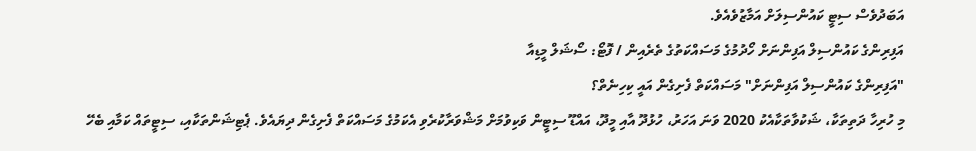އަބަދުވެސް ސިޓީ ކައުންސިލަށް އަމާޒުވެއެވެ.
އަފިރިންގެ ކައުންސިލް އަފިންނަށް ހޯދުމުގެ މަސައްކަތުގެ ތެރެއިން / ފޮޓޯ: ސޯޝަލް މީޑިއާ
"އަފިރިންގެ ކައުންސިލް އަފިންނަށް" މަސައްކަތް ފެށިގެން އައީ ކިހިނެތް؟
މި ހުރިހާ ދަތިތަކާ، ޝަކުވާތަކާއެކު 2020 ވަނަ އަހަރު، ހުޅުދޫ އާއި މީދޫ، އައްޑޫ ސިޓީން ވަކިވުމަށް މަޝްވަރާކުރެވި އެކަމުގެ މަސައްކަތް ފެށިގެން ދިޔައެވެ. ޕެޓިޝަންތަކާއި، ސިޓީތައް ކަމާއި ބެހޭ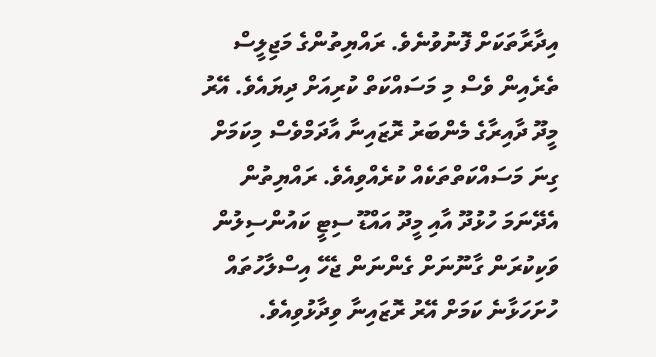އިދާރާތަކަށް ފޮނުވުނެވެ. ރައްޔިތުންގެ މަޖިލީސް ތެރެއިން ވެސް މި މަސައްކަތް ކުރިއަށް ދިޔައެވެ. އޭރު މީދޫ ދާއިރާގެ މެންބަރު ރޮޒައިނާ އާދަމްވެސް މިކަމަށް ގިނަ މަސައްކަތްތަކެއް ކުރެއްވިއެވެ. ރައްޔިތުން އެދޭނަމަ ހުޅުދޫ އާއި މީދޫ އައްޑޫ ސިޓީ ކައުންސިލުން ވަކިކުރަން ގާނޫނަށް ގެންނަން ޖެހޭ އިސްލާހުތައް ހުށަހަޅާނެ ކަމަށް އޭރު ރޮޒައިނާ ވިދާޅުވިއެވެ.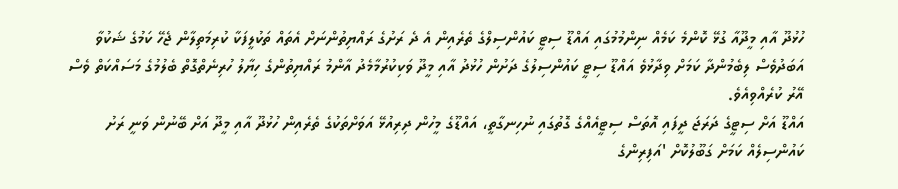ހުޅުދޫ އާއި މީދޫއާ ގުޅޭ ކޮންމެ ކަމެއް ނިންމުމުގައި އައްޑޫ ސިޓީ ކައުންސިލްގެ ތެރެއިން އެ ދެ ރަށުގެ ރައްޔިތުންނަށް އެތައް ތަކުލީފަކާ ކުރިމަތިލާން ޖެހޭ ކަމުގެ ޝަކުވާ އަބަދުވެސް ލިބެމުންދާ ކަމަށް ވިދާޅުވެ އައްޑޫ ސިޓީ ކައުންސިލުގެ ދަށުން ހުޅުދު އާއި މީދޫ ވަކިކުރުމާމެދު އާންމު ރައްޔިތުންގެ ހިޔާލު ހުރިނެތްގޮތް ބެލުމުގެ މަސައްކަތް ވެސް އޭރު ކުރެއްވިއެވެ.
އައްޑޫ އަށް ސިޓީގެ ދަރަޖަ ދީފައި އޮތަސް ސިޓީއެއްގެ ގޮތުގައި ނުހިނގާތީ، އައްޑޫގެ މީހުން ދިރިއުޅޭ އަވަށްތަކުގެ ތެރެއިން ހުޅުދޫ އާއި މީދޫ އަށް ބޭނުން ވަނީ ރަށު ކައުންސިލެއް ކަމަށް ގަބޫލުކޮށް 'އަފިރިންގެ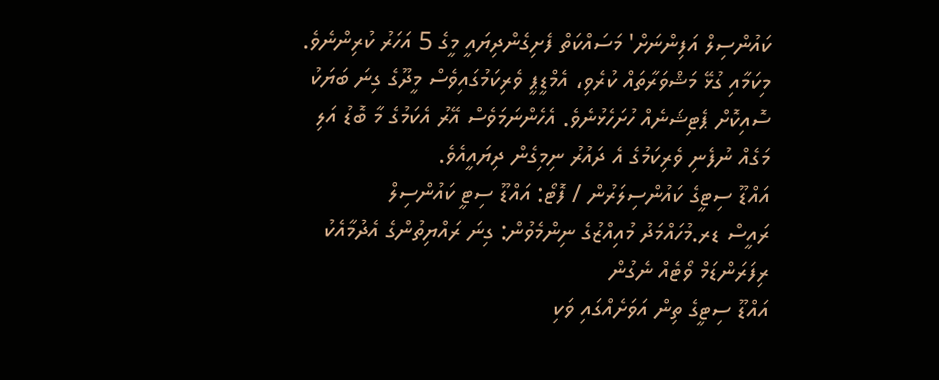ކައުންސިލް އަފިންނަށް' މަސައްކަތް ފެށިގެންދިޔައީ މީގެ 5 އަހަރު ކުރިންނެވެ. މިކަމާއި ގުޅޭ މަޝްވަރާތައް ކުރެވި، އެމްޑީޕީ ވެރިކަމުގައިވެސް މީދޫގެ ގިނަ ބަޔަކު ސޮއިކޮށް ޕެޓިޝަނެއް ހުށަހެޅުނެވެ. އެހެންނަމަވެސް އޭރު އެކަމުގެ މާ ބޮޑު އަލި މަގެއް ނުފެނި ވެރިކަމުގެ އެ ދައުރު ނިމިގެން ދިޔައީއެވެ.
އައްޑޫ ސިޓީގެ ކައުންސިލަރުން / ފޮޓޯ: އައްޑޫ ސިޓީ ކައުންސިލް
ރައީސް ޑރ.މުހައްމަދު މުއިއްޒުގެ ނިންމެވުން: ގިނަ ރައްޔިތުންގެ އެދުމާއެކު ރިފަރަންޑަމް ވޯޓެއް ނެގުން
އައްޑޫ ސިޓީގެ ތިން އަވަށެއްގައި ވަކި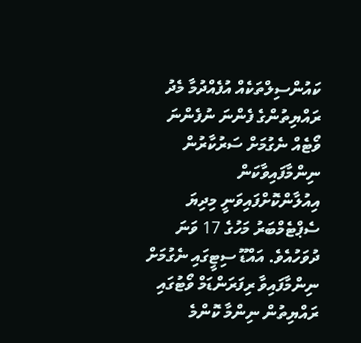ކައުންސިލްތަކެއް އުފެއްދުމާ މެދު ރައްޔިތުންގެ ފެންނަ ނުފެންނަ ވޯޓެއް ނެގުމަށް ސަރުކާރުން ނިންމާފައިވާކަން އިއުލާންކޮށްފައިވަނީ މިދިޔަ ސެޕްޓެމްބަރު މަހުގެ 17 ވަނަ ދުވަހުއެވެ. އައްޑޫ ސިޓީގައި ނެގުމަށް ނިންމާފައިވާ ރިފަރަންޑަމް ވޯޓުގައި ރައްޔިތުން ނިންމާ ކޮންމެ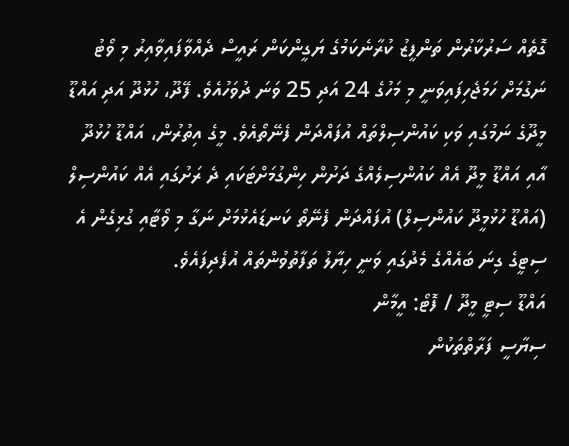ގޮތެއް ސަރުކާރުން ތަންފީޒު ކުރާނެކަމުގެ ޔަގީންކަން ރައީސް ދެއްވާފައިވާއިރު މި ވޯޓު ނަގުމަށް ހަމަޖެހިފައިވަނީ މި މަހުގެ 24 އަދި 25 ވަނަ ދުވަހުއެވެ. ފޭދޫ، ހުޅުދޫ އަދި އައްޑޫ މީދޫގެ ނަމުގައި ވަކި ކައުންސިލްތައް އުފައްދަން ފެނޭތޯއެވެ. މީގެ އިތުރުން، އައްޑޫ ހުޅުދޫ އާއި އައްޑޫ މީދޫ އެއް ކައުންސިލެއްގެ ދަށުން ހިންގުމަށްޓަކައި ދެ ރަށުގައި އެއް ކައުންސިލް (އައްޑޫ ހުޅުމީދޫ ކައުންސިލް) އުފައްދަން ފެނޭތޯ ކަނޑައެޅުމަށް ނަގާ މި ވޯޓާއި ގުޅިގެން އެ ސިޓީގެ ގިނަ ބައެއްގެ މެދުގައި ވަނީ ހިޔާލު ތަފާތުވުންތައް އުފެދިފައެވެ.
އައްޑޫ ސިޓީ މީދޫ / ފޮޓޯ: އީމާން
ސިޔާސީ ފަރާތްތަކުން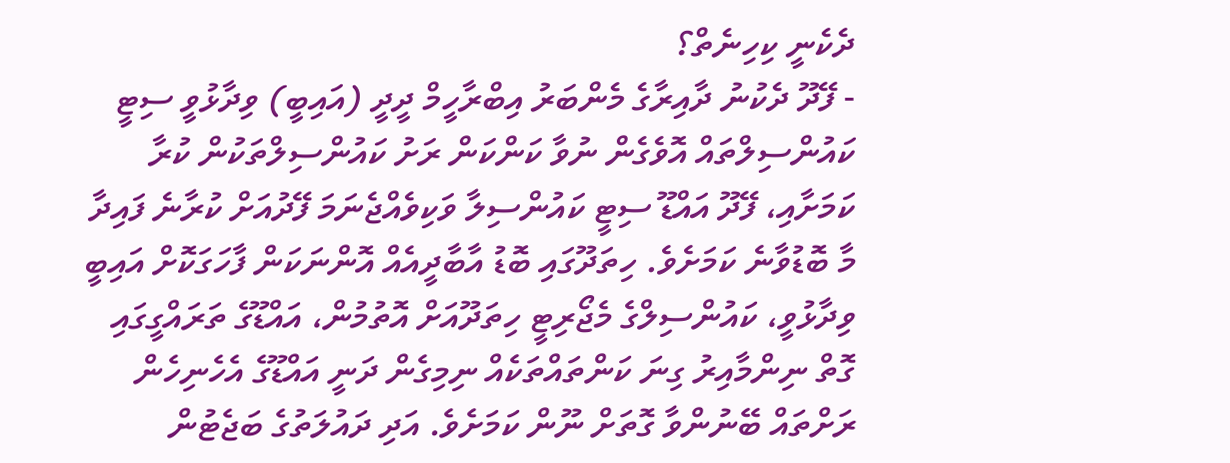ދެކެނީ ކިހިނެތް؟
- ފޭދޫ ދެކުނު ދާއިރާގެ މެންބަރު އިބްރާހީމް ދީދީ (އައިބީ) ވިދާޅުވީ ސިޓީ ކައުންސިލްތައް އޮވެގެން ނުވާ ކަންކަން ރަށު ކައުންސިލްތަކުން ކުރާ ކަމަށާއި، ފޭދޫ އައްޑޫ ސިޓީ ކައުންސިލާ ވަކިވެއްޖެނަމަ ފޭދުއަށް ކުރާނެ ފައިދާ މާ ބޮޑުވާނެ ކަމަށެވެ. ހިތަދޫގައި ބޮޑު އާބާދީއެއް އޮންނަކަން ފާހަގަކޮށް އައިބީ ވިދާޅުވީ، ކައުންސިލްގެ މެޖޯރިޓީ ހިތަދޫއަށް އޮތުމުން، އައްޑޫގެ ތަރައްގީގައި ގޮތް ނިންމާއިރު ގިނަ ކަންތައްތަކެއް ނިމިގެން ދަނީ އައްޑޫގެ އެހެނިހެން ރަށްތައް ބޭނުންވާ ގޮތަށް ނޫން ކަމަށެވެ. އަދި ދައުލަތުގެ ބަޖެޓުން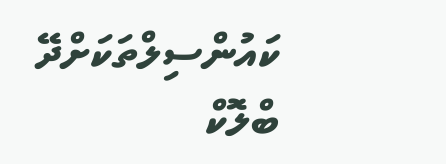ކައުންސިލްތަކަށްދޭ ބްލޮކް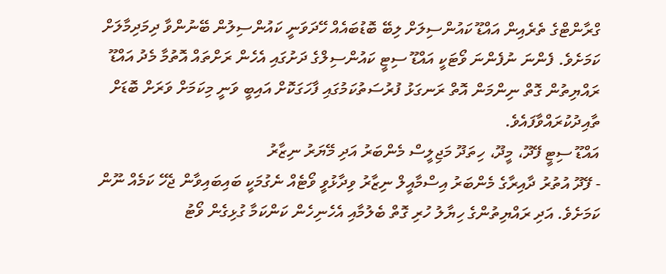ގްރާންޓްގެ ތެރެއިން އައްޑޫ ކައުންސިލަށް ލިބޭ ބޮޑުބައެއް ހޭދަވަނީ ކައުންސިލުން ބޭނުންވާ ދިމަދިމާލަށް ކަމަށެވެ. ފެންނަ ނުފެންނަ ވޯޓަކީ އައްޑޫ ސިޓީ ކައުންސިލްގެ ދަށުގައި އެހެން ރަށްތައް އޮތުމާ މެދު އައްޑޫ ރައްޔިތުން ގޮތް ނިންމަން އޮތް ރަނގަޅު ފުރުސަތުކަމުގައި ފާހަގަކޮށް އައިބީ ވަނީ މިކަމަށް ވަރަށް ބޮޑަށް ތާއިދުކުރައްވާފައެވެ.
އައްޑޫ ސިޓީ ފޭދޫ، މީދޫ، ހިތަދޫ މަޖިލީސް މެންބަރު އަދި މޭޔަރު ނިޒާރު
- ފޭދޫ އުތުރު ދާއިރާގެ މެންބަރު އިސްމާއީލް ނިޒާރު ވިދާޅުވީ ވޯޓެއް ނެގުމަކީ ބައިބައިވާން ޖެހޭ ކަމެއް ނޫން ކަމަށެވެ. އަދި ރައްޔިތުންގެ ހިޔާލު ހުރި ގޮތް ބެލުމާއި އެހެނިހެން ކަންކަމާ ގުޅިގެން ވޯޓު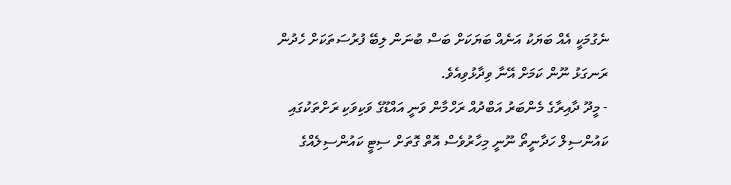ނެގުމަކީ އެއް ބަޔަކު އަނެއް ބަޔަކަށް ބަސް ބުނަން ލިބޭ ފުރުސަތަކަށް ހެދުން ރަނގަޅު ނޫން ކަމަށް އޭނާ ވިދާޅުވިއެވެ.
- މީދޫ ދާއިރާގެ މެންބަރު އަބްދުއް ރަހްމާން ވަނީ އައްޑޫގެ ވަކިވަކި ރަށްތަކުގައި ކައުންސިލް ހަދާނީތޯ ނޫނީ މިހާރުވެސް އޮތް ގޮތަށް ސިޓީ ކައުންސިލެއްގެ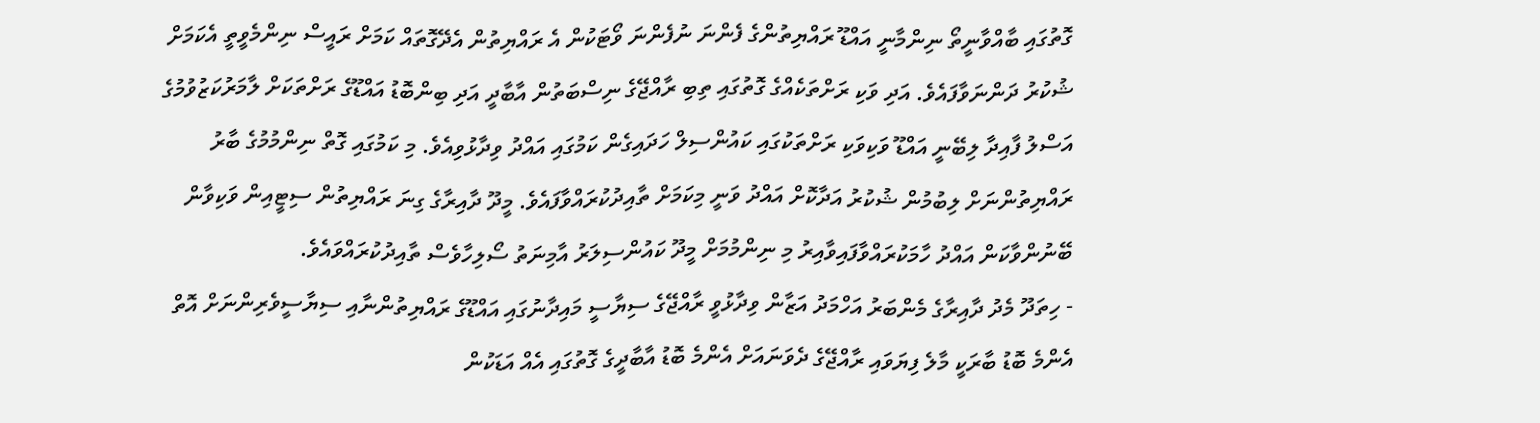ގޮތުގައި ބާއްވާނީތޯ ނިންމާނީ އައްޑޫ ރައްޔިތުންގެ ފެންނަ ނުފެންނަ ވޯޓަކުން އެ ރައްޔިތުން އެދޭގޮތައް ކަމަށް ރައީސް ނިންމެވީތީ އެކަމަށް ޝުކުރު ދަންނަވާފައެވެ. އަދި ވަކި ރަށްތަކެއްގެ ގޮތުގައި ތިބި ރާއްޖޭގެ ނިސްބަތުން އާބާދީ އަދި ބިންބޮޑު އައްޑޫގެ ރަށްތަކަށް ލާމަރުކަޒުވުމުގެ އަސްލު ފާއިދާ ލިބޭނީ އައްޑޫ ވަކިވަކި ރަށްތަކުގައި ކައުންސިލް ހަދައިގެން ކަމުގައި އައްދު ވިދާޅުވިއެވެ. މި ކަމުގައި ގޮތް ނިންމުމުގެ ބާރު ރައްޔިތުންނަށް ލިބުމުން ޝުކުރު އަދާކޮށް އައްދު ވަނީ މިކަމަށް ތާއިދުކުރައްވާފައެވެ. މީދޫ ދާއިރާގެ ގިނަ ރައްޔިތުން ސިޓީއިން ވަކިވާން ބޭނުންވާކަން އައްދު ހާމަކުރައްވާފައިވާއިރު މި ނިންމުމަށް މީދޫ ކައުންސިލަރު އާމިނަތު ސޯލިހާވެސް ތާއިދުކުރައްވައެވެ.
- ހިތަދޫ މެދު ދާއިރާގެ މެންބަރު އަހްމަދު އަޒާން ވިދާޅުވީ ރާއްޖޭގެ ސިޔާސީ މައިދާނުގައި އައްޑޫގެ ރައްޔިތުންނާއި ސިޔާސީވެރިންނަށް އޮތް އެންމެ ބޮޑު ބާރަކީ މާލެ ފިޔަވައި ރާއްޖޭގެ ދެވަނައަށް އެންމެ ބޮޑު އާބާދީގެ ގޮތުގައި އެއް އަޑަކުން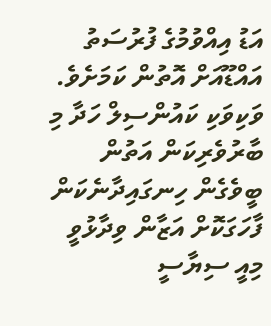އަޑު އިއްވުމުގެ ފުރުސަތު އައްޑޫއަށް އޮތުން ކަމަށެވެ. ވަކިވަކި ކައުންސިލް ހަދާ މި ބާރުވެރިކަން އަތުން ބީވެގެން ހިނގައިދާނެކަން ފާހަގަކޮށް އަޒާން ވިދާޅުވީ މިއީ ސިޔާސީ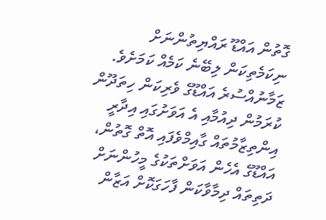ގޮތުން އައްޑޫ ރައްޔިތުންނަށް ނިކަމެތިކަން ލިބޭނެ ކަމެއް ކަމަށެވެ. ޒަމާނުއްސުރެ އައްޑޫގެ ވެރިކަން ހިތަދޫން ކުރަމުން ދިއުމާއި އެ އަވަށުގައި އިދާރީ އިންތިޒާމުތައް ގާއިމްވެފައި އޮތް ގޮތުން، އައްޑޫގެ އެހެން އަވަށްތަކުގެ މީހުންނަށް ދަތިތައް ދިމާވާކަން ފާހަގަކޮށް އަޒާން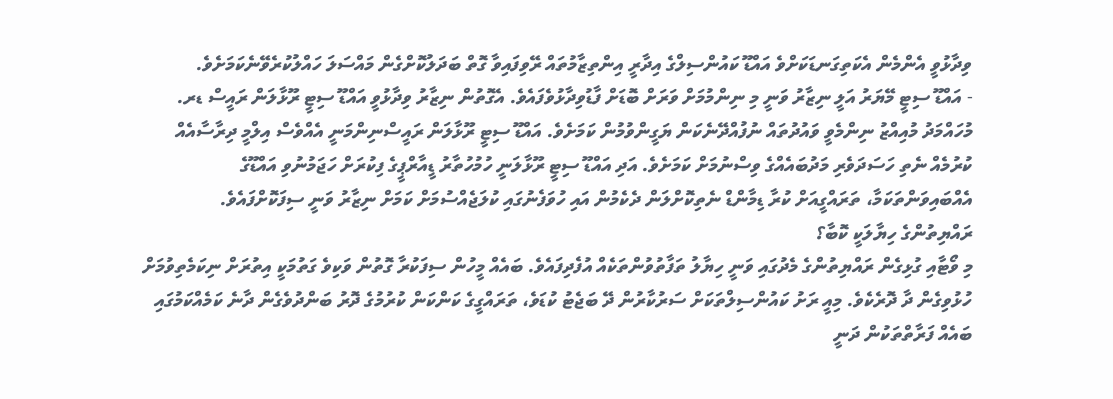ވިދާޅުވީ އެންމެން އެކަތިގަނޑަކަށްވެ އައްޑޫ ކައުންސިލްގެ އިދާރީ އިންތިޒާމުތައް ރޭވިފައިވާ ގޮތް ބަދަލުކޮށްގެން މައްސަލަ ހައްލުކުރެވޭނެކަމަށެވެ.
- އައްޑޫ ސިޓީ މޭޔަރު އަލީ ނިޒާރު ވަނީ މި ނިންމުމަށް ވަރަށް ބޮޑަށް ފާޑުވިދާޅުވެފައެވެ. އެގޮތުން ނިޒާރު ވިދާޅުވީ އައްޑޫ ސިޓީ ރޫޅާލަން ރައީސް ޑރ. މުހައްމަދު މުއިއްޒު ނިންމެވީ ވައުދުތައް ނުފުއްދޭނެކަން ޔަގީންވުމުން ކަމަށެވެ. އައްޑޫ ސިޓީ ރޫޅާލަން ރައީސްނިންމަނީ އެއްވެސް އިލްމީ ދިރާސާއެއް ކުރުމެއް ނެތި ހަސަދަވެރި މަދުބައެއްގެ ވިސްނުމަށް ކަމަށެވެ. އަދި އައްޑޫ ސިޓީ ރޫޅާލަނީ ހުމުހުތާރު ޑީއާރްޕީގެ ފިކުރަށް ހަޖަމުނުވި އައްޑޫގެ އެއްބައިވަންތަކަމާ، ތަރައްގީއަށް ކުރާ ޑިމާންޑް ނެތިކޮށްލަން ދެކެމުން އައި ހުވަފެނުގައި ކުލަޖެއްސުމަށް ކަމަށް ނިޒާރު ވަނީ ސިފަކޮށްފައެވެ.
ރައްޔިތުންގެ ހިޔާލަކީ ކޮބާ؟
މި ވޯޓާއި ގުޅިގެން ރައްޔިތުންގެ މެދުގައި ވަނީ ހިޔާލު ތަފާތުވުންތަކެއް އުފެދިފައެވެ. ބައެއް މީހުން ސިފަކުރާ ގޮތުން ވަކިވެ ގަތުމަކީ އިތުރަށް ނިކަމެތިވުމަށް ހުޅުވިގެން ދާ ދޮރެކެވެ. މިއީ ރަށު ކައުންސިލްތަކަށް ސަރުކާރުން ދޭ ބަޖެޓު ކުޑަވެ، ތަރައްގީގެ ކަންކަން ކުރުމުގެ ދޮރު ބަންދުވެގެން ދާނެ ކަމެއްކަމުގައި ބައެއް ފަރާތްތަކުން ދަނީ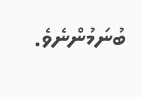ބުނަމުންނެވެ.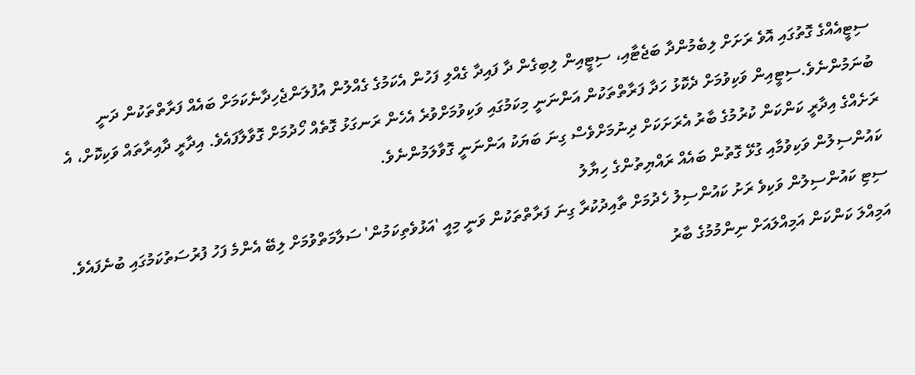ސިޓީއެއްގެ ގޮތުގައި އޮވެ ރަށަށް ލިބެމުންދާ ބަޖެޓާއި، ސިޓީއިން ލިބިގެން ދާ ފައިދާ ގެއްލި ފަހުން އެކަމުގެ ގެއްލުން އުފުލަންޖެހިދާނެކަމަށް ބައެއް ފަރާތްތަކުން ދަނީ ބުނަމުންނެވެ.ސިޓީއިން ވަކިވުމަށް ދެކޮޅު ހަދާ ފަރާތްތަކުން އަންނަނީ މިކަމުގައި ވަކިވުމަށްވުރެ އެހެން ރަނގަޅު ގޮތެއް ހޯދުމަށް ގޮވާލާފައެވެ. އިދާރީ ދާއިރާތައް ވަކިކޮށް، އެ ރަށެއްގެ އިދާރީ ކަންކަން ކުރުމުގެ ބާރު އެރަށަކަށް ދިނުމަށްވެސް ގިނަ ބަޔަކު އަންނަނީ ގޮވާލަމުންނެވެ.
ކައުންސިލުން ވަކިވުމާއި ގުޅޭ ގޮތުން ބައެއް ރައްޔިތުންގެ ހިޔާލު
ސިޓި ކައުންސިލުން ވަކިވެ ރަށު ކައުންސިލު ހެދުމަށް ތާއިދުކުރާ ގިނަ ފަރާތްތަކުން ވަނީ މިއީ 'އަޅުވެތިކަމުން' ސަލާމަތްވުމަށް ލިބޭ އެންމެ ފަހު ފުރުސަތުކަމުގައި ބުނެފައެވެ. އަމިއްލަ ކަންކަން އަމިއްލައަށް ނިންމުމުގެ ބާރު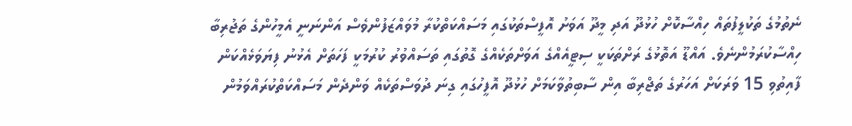ނެތުމުގެ ތަކުލީފުތައް ހިއްސާކޮށް ހުޅުދޫ އަދި މީދޫ އަވަށު އޮފީސްތަކުގައި މަސައްކަތްކުރާ މުވައްޒަފުންވެސް އަންނަނީ އެމީހުންގެ ތަޖުރިބާ ހިއްސާކުރަމުންނެވެ. އައްޑޫ އަތޮޅުގެ ރަށްތަކަކީ ސިޓީއެއްގެ އަވަށްތަކެއްގެ ގޮތުގައި ތަސައްވުރު ކުރުމަކީ ފަހަތަށް އެޅުނު ފިޔަވަޅެއްކަން ފާއިތުވި 15 ވަރަކަށް އަހަރުގެ ތަޖްރިބާ އިން ސާބިތުވާކަމަށް ހުޅުދޫ އޮފީހުގައި ގިނަ ދުވަސްތަކެއް ވަންދެން މަސައްކަތްކުރައްވަމުން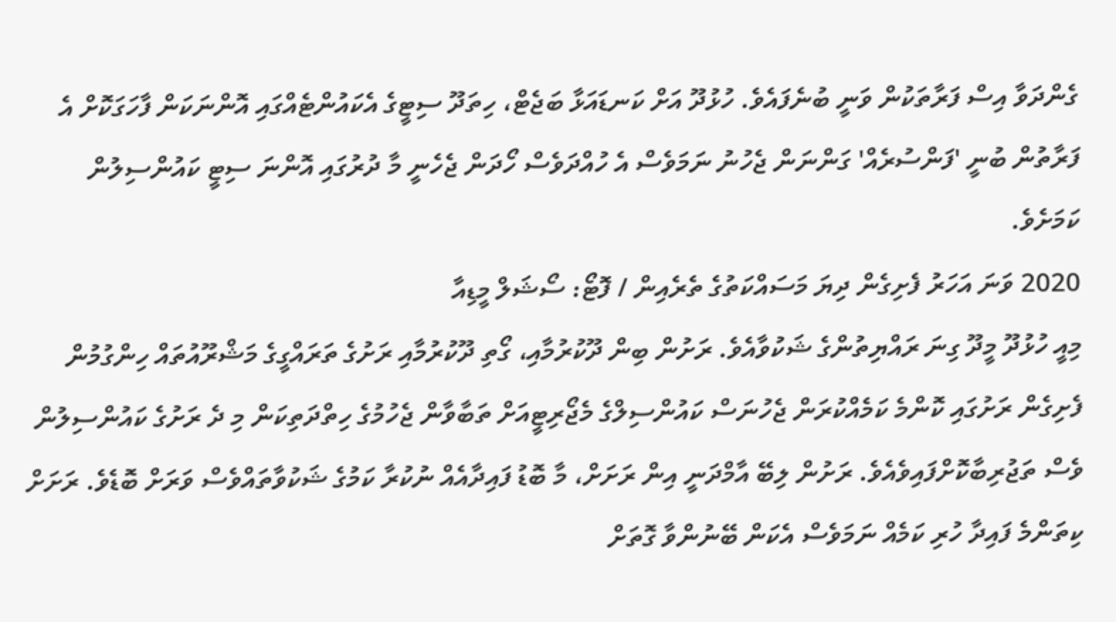ގެންދަވާ އިސް ފަރާތަކުން ވަނީ ބުނެފައެވެ. ހުޅުދޫ އަށް ކަނޑައަޅާ ބަޖެޓް، ހިތަދޫ ސިޓީގެ އެކައުންޓެއްގައި އޮންނަކަން ފާހަގަކޮށް އެ ފަރާތުން ބުނީ 'ފަންސުރެއް' ގަންނަން ޖެހުނު ނަމަވެސް އެ ހުއްދަވެސް ހޯދަން ޖެހެނީ މާ ދުރުގައި އޮންނަ ސިޓީ ކައުންސިލުން ކަމަށެވެ.
2020 ވަނަ އަހަރު ފެށިގެން ދިޔަ މަސައްކަތުގެ ތެރެއިން / ފޮޓޯ: ސޯޝަލް މީޑިއާ
މިއީ ހުޅުދޫ މީދޫ ގިނަ ރައްޔިތުންގެ ޝަކުވާއެވެ. ރަށުން ބިން ދޫކުރުމާއި، ގޯތި ދޫކުރުމާއި ރަށުގެ ތަރައްގީގެ މަޝްރޫއުތައް ހިންގުމުން ފެށިގެން ރަށުގައި ކޮންމެ ކަމެއްކުރަން ޖެހުނަސް ކައުންސިލްގެ މެޖޯރިޓީއަށް ތަބާވާން ޖެހުމުގެ ހިތްދަތިކަން މި ދެ ރަށުގެ ކައުންސިލުން ވެސް ތަޖުރިބާކޮށްފައިވެއެވެ. ރަށުން ލިބޭ އާމްދަނީ އިން ރަށަށް، މާ ބޮޑު ފައިދާއެއް ނުކުރާ ކަމުގެ ޝަކުވާތައްވެސް ވަރަށް ބޮޑެވެ. ރަށަށް ކިތަންމެ ފައިދާ ހުރި ކަމެއް ނަމަވެސް އެކަން ބޭނުންވާ ގޮތަށް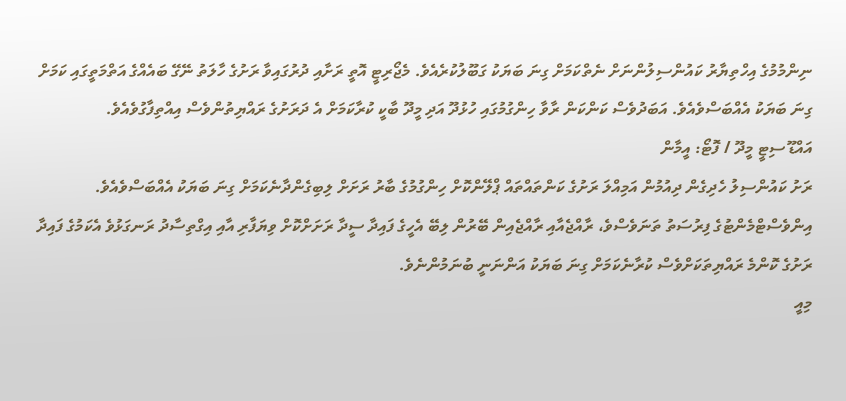ނިންމުމުގެ އިހްތިޔާރު ކައުންސިލުންނަށް ނެތްކަމަށް ގިނަ ބަޔަކު ގަބޫލުކުރެއެވެ. މެޖޯރިޓީ އޮތީ ރަށާއި ދުރުގައިވާ ރަށުގެ ހާލަތު ނޭގޭ ބައެއްގެ އަތްމަތީގައި ކަމަށް ގިނަ ބަޔަކު އެއްބަސްވެއެވެ. އަބަދުވެސް ކަންކަން ރާވާ ހިންގުމުގައި ހުޅުދޫ އަދި މީދޫ ބާކީ ކުރާކަމަށް އެ ދަރަށުގެ ރައްޔިތުންވެސް އިއްތިފާގުވެއެވެ.
އައްޑޫ ސިޓީ މީދޫ / ފޮޓޯ: އީމާން
ރަށު ކައުންސިލު ހެދިގެން ދިއުމުން އަމިއްލަ ރަށުގެ ކަންތައްތައް ޕްލޭންކޮށް ހިންގުމުގެ ބާރު ރަށަށް ލިބިގެންދާނެކަމަށް ގިނަ ބަޔަކު އެއްބަސްވެއެވެ. އިންވެސްޓްމެންޓުގެ ފިރުސަތު ތަނަވެސްވެ، ރާއްޖެއާއި ރާއްޖެއިން ބޭރުން ލިބޭ އެހީގެ ފައިދާ ސީދާ ރަށަށްކޮށް ވިޔަފާރި އާއި އިގްތިސާދު ރަނގަޅުވެ އެކަމުގެ ފައިދާ ރަށުގެ ކޮންމެ ރައްޔިތަކަށްވެސް ކުރާނެކަމަށް ގިނަ ބަޔަކު އަންނަނީ ބުނަމުންނެވެ.
މިއީ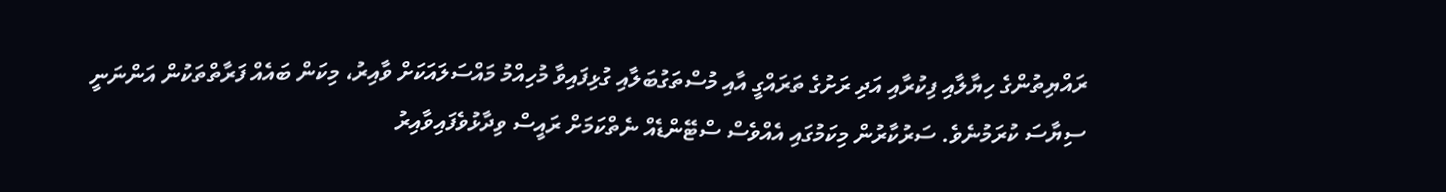ރައްޔިތުންގެ ހިޔާލާއި ފިކުރާއި އަދި ރަށުގެ ތަރައްގީ އާއި މުސްތަގުބަލާއި ގުޅިފައިވާ މުހިއްމު މައްސަލައަކަށް ވާއިރު، މިކަން ބައެއް ފަރާތްތަކުން އަންނަނީ ސިޔާސަ ކުރަމުނެވެ. ސަރުކާރުން މިކަމުގައި އެއްވެސް ސްޓޭންޑެއް ނެތްކަމަށް ރައީސް ވިދާޅުވެފައިވާއިރު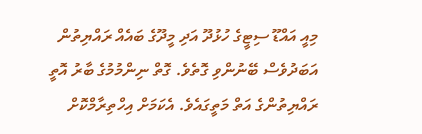މިއީ އައްޑޫ ސިޓީގެ ހުޅުދޫ އަދި މީދޫގެ ބައެއް ރައްޔިތުން އަބަދުވެސް ބޭނުންވި ގޮތެވެ. ގޮތް ނިންމުމުގެ ބާރު އޮތީ ރައްޔިތުންގެ އަތް މަތީގައެވެ. އެކަމަށް އިހްތިރާމްކޮށް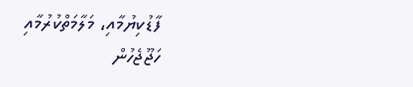ފާޑުކިޔުމާއި، މަލާމަތްކުރުމާއި ހަޖޫޖެހުން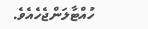ހުއްޓާލަންޖެހެއެވެ.